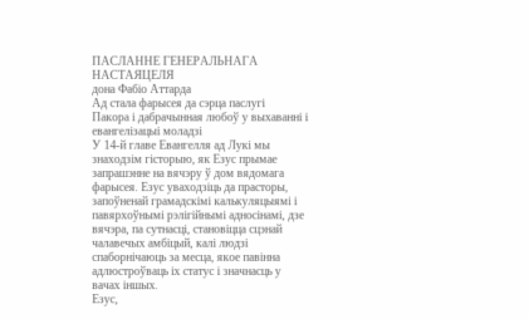ПАСЛАННЕ ГЕНЕРАЛЬНАГА НАСТАЯЦЕЛЯ
дона Фабіо Аттарда
Ад стала фарысея да сэрца паслугі
Пакора і дабрачынная любоў у выхаванні і
евангелізацыі моладзі
У 14-й главе Евангелля ад Лукі мы знаходзім гісторыю, як Езус прымае запрашэнне на вячэру ў дом вядомага фарысея. Езус уваходзіць да прасторы, запоўненай грамадскімі калькуляцыямі і павярхоўнымі рэлігійнымі адносінамі, дзе вячэра, па сутнасці, становіцца сцэнай чалавечых амбіцый, калі людзі спаборнічаюць за месца, якое павінна адлюстроўваць іх статус і значнасць у вачах іншых.
Езус,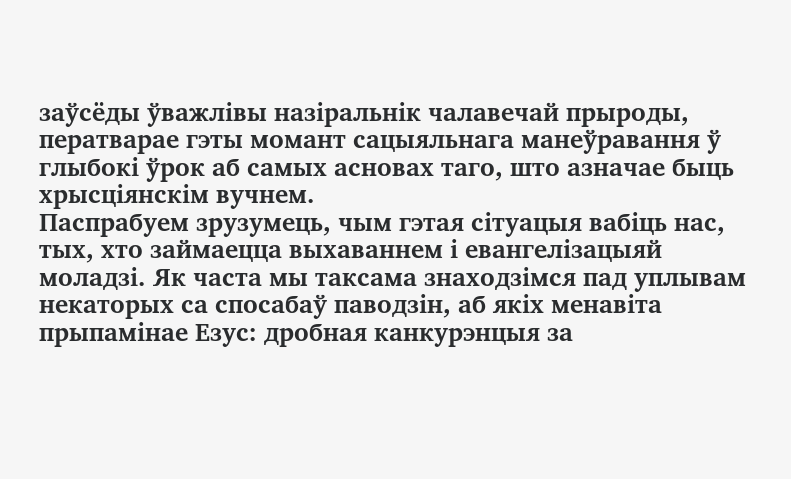заўсёды ўважлівы назіральнік чалавечай прыроды, ператварае гэты момант сацыяльнага манеўравання ў глыбокі ўрок аб самых асновах таго, што азначае быць хрысціянскім вучнем.
Паспрабуем зрузумець, чым гэтая сітуацыя вабіць нас, тых, хто займаецца выхаваннем і евангелізацыяй моладзі. Як часта мы таксама знаходзімся пад уплывам некаторых са спосабаў паводзін, аб якіх менавіта прыпамінае Езус: дробная канкурэнцыя за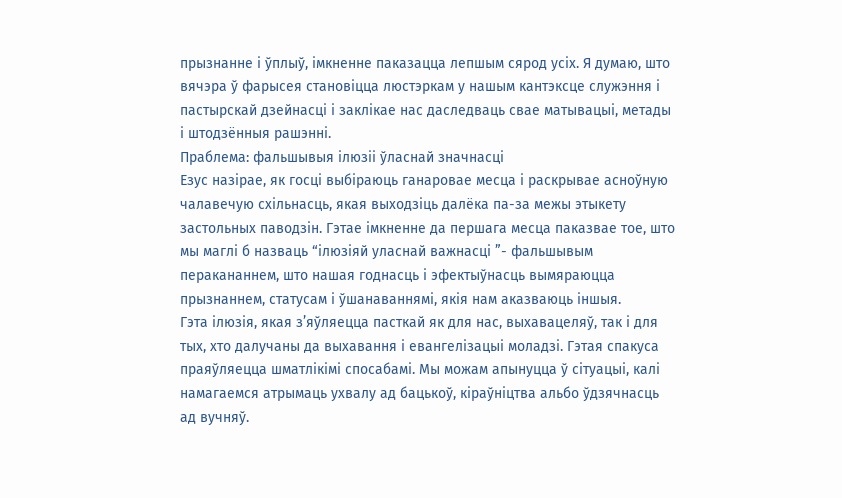прызнанне і ўплыў, імкненне паказацца лепшым сярод усіх. Я думаю, што вячэра ў фарысея становіцца люстэркам у нашым кантэксце служэння і пастырскай дзейнасці і заклікае нас даследваць свае матывацыі, метады і штодзённыя рашэнні.
Праблема: фальшывыя ілюзіі ўласнай значнасці
Езус назірае, як госці выбіраюць ганаровае месца і раскрывае асноўную чалавечую схільнасць, якая выходзіць далёка па-за межы этыкету застольных паводзін. Гэтае імкненне да першага месца паказвае тое, што мы маглі б назваць “ілюзіяй уласнай важнасці ”- фальшывым перакананнем, што нашая годнасць і эфектыўнасць вымяраюцца прызнаннем, статусам і ўшанаваннямі, якія нам аказваюць іншыя.
Гэта ілюзія, якая з’яўляецца пасткай як для нас, выхавацеляў, так і для тых, хто далучаны да выхавання і евангелізацыі моладзі. Гэтая спакуса праяўляецца шматлікімі спосабамі. Мы можам апынуцца ў сітуацыі, калі намагаемся атрымаць ухвалу ад бацькоў, кіраўніцтва альбо ўдзячнасць ад вучняў.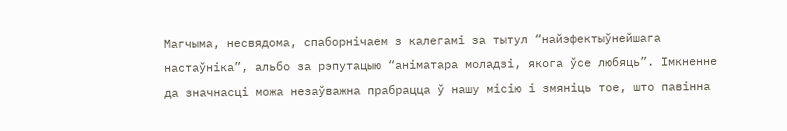Магчыма, несвядома, спаборнічаем з калегамі за тытул “найэфектыўнейшага настаўніка”, альбо за рэпутацыю “аніматара моладзі, якога ўсе любяць”. Імкненне да значнасці можа незаўважна прабрацца ў нашу місію і змяніць тое, што павінна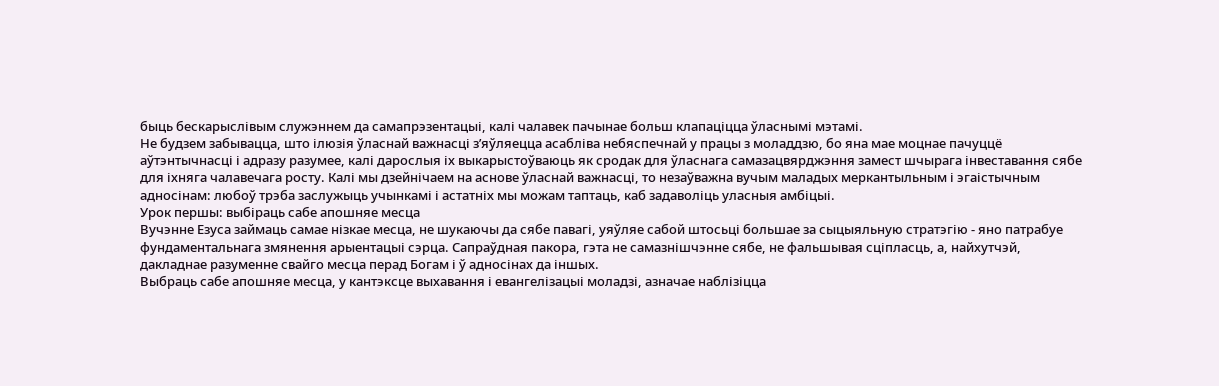быць бескарыслівым служэннем да самапрэзентацыі, калі чалавек пачынае больш клапаціцца ўласнымі мэтамі.
Не будзем забывацца, што ілюзія ўласнай важнасці з’яўляецца асабліва небяспечнай у працы з моладдзю, бо яна мае моцнае пачуццё аўтэнтычнасці і адразу разумее, калі дарослыя іх выкарыстоўваюць як сродак для ўласнага самазацвярджэння замест шчырага інвеставання сябе для іхняга чалавечага росту. Калі мы дзейнічаем на аснове ўласнай важнасці, то незаўважна вучым маладых меркантыльным і эгаістычным адносінам: любоў трэба заслужыць учынкамі і астатніх мы можам таптаць, каб задаволіць уласныя амбіцыі.
Урок першы: выбіраць сабе апошняе месца
Вучэнне Езуса займаць самае нізкае месца, не шукаючы да сябе павагі, уяўляе сабой штосьці большае за сыцыяльную стратэгію - яно патрабуе фундаментальнага змянення арыентацыі сэрца. Сапраўдная пакора, гэта не самазнішчэнне сябе, не фальшывая сціпласць, а, найхутчэй, дакладнае разуменне свайго месца перад Богам і ў адносінах да іншых.
Выбраць сабе апошняе месца, у кантэксце выхавання і евангелізацыі моладзі, азначае наблізіцца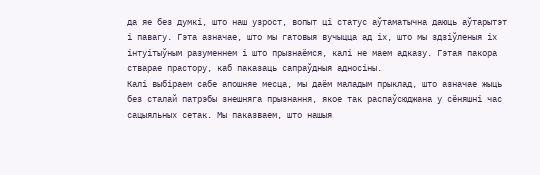да яе без думкі, што наш узрост, вопыт ці статус аўтаматычна даюць аўтарытэт і павагу. Гэта азначае, што мы гатовыя вучыцца ад іх, што мы здзіўленыя іх інтуітыўным разуменнем і што прызнаёмся, калі не маем адказу. Гэтая пакора стварае прастору, каб паказаць сапраўдныя адносіны.
Калі выбіраем сабе апошняе месца, мы даём маладым прыклад, што азначае жыць без сталай патрэбы знешняга прызнання, якое так распаўсюджана у сёняшні час сацыяльных сетак. Мы паказваем, што нашыя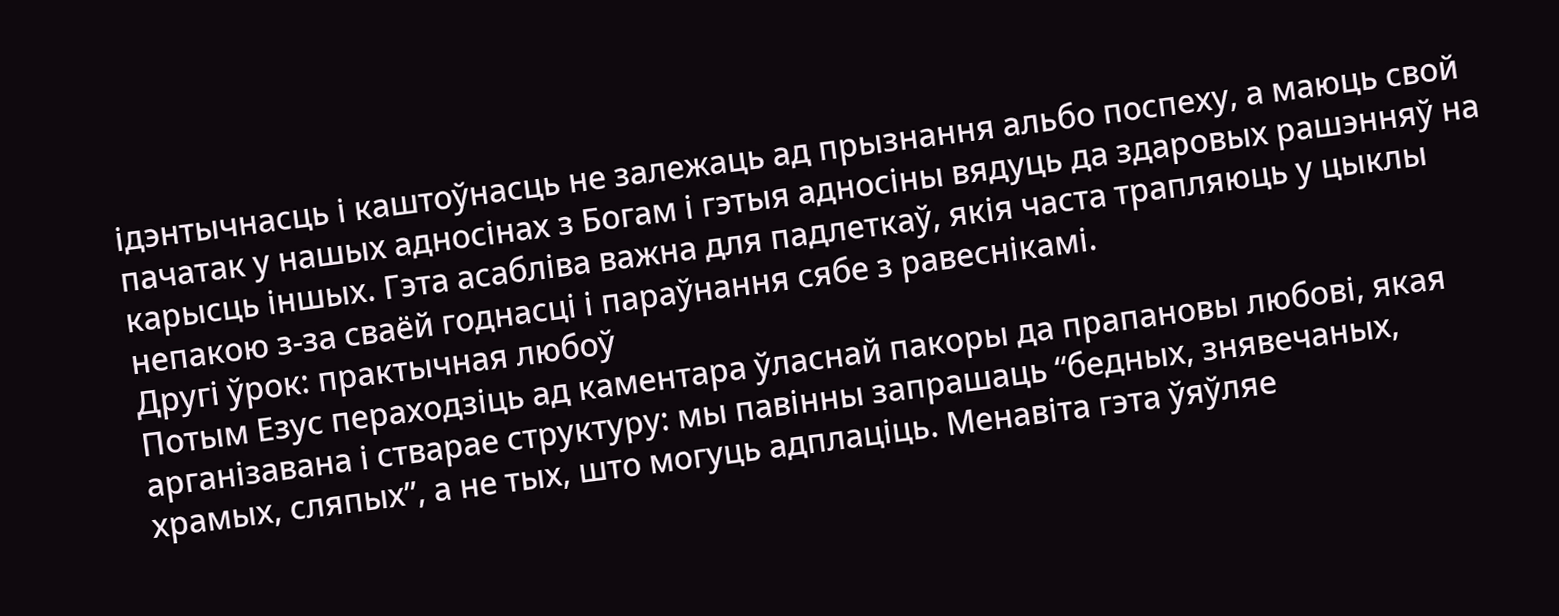ідэнтычнасць і каштоўнасць не залежаць ад прызнання альбо поспеху, а маюць свой пачатак у нашых адносінах з Богам і гэтыя адносіны вядуць да здаровых рашэнняў на карысць іншых. Гэта асабліва важна для падлеткаў, якія часта трапляюць у цыклы непакою з-за сваёй годнасці і параўнання сябе з равеснікамі.
Другі ўрок: практычная любоў
Потым Езус пераходзіць ад каментара ўласнай пакоры да прапановы любові, якая арганізавана і стварае структуру: мы павінны запрашаць “бедных, знявечаных, храмых, сляпых”, а не тых, што могуць адплаціць. Менавіта гэта ўяўляе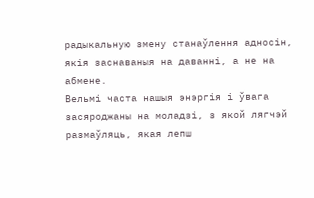радыкальную змену станаўлення адносін, якія заснаваныя на даванні, а не на абмене.
Вельмі часта нашыя энэргія і ўвага засяроджаны на моладзі, з якой лягчэй размаўляць, якая лепш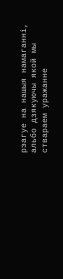рэагуе на нашыя намаганні, альбо дзякуючы якой мы ствараем уражанне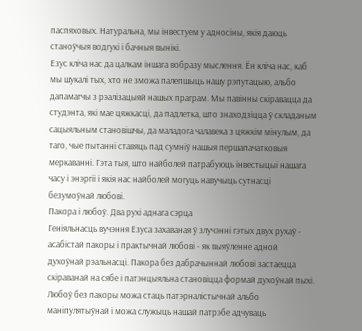паспяховых. Натуральна, мы інвестуем у адносіны, якія даюць станоўчыя водгукі і бачныя вынікі.
Езус кліча нас да цалкам іншага вобразу мыслення. Ён кліча нас, каб мы шукалі тых, хто не зможа палепшыць нашу рэпутацыю, альбо дапамагчы з рэалізацыяй нашых праграм. Мы павінны скіравацца да студэнта, які мае цяжкасці, да падлетка, што знаходзіцца ў складаным сацыяльным становішчы, да маладога чалавека з цяжкім мінулым, да таго, чые пытанні ставяць пад сумніў нашыя першапачатковыя меркаванні. Гэта тыя, што найболей патрабуюць інвестыцыі нашага часу і энэргіі і якія нас найболей могуць навучыць сутнасці безумоўнай любові.
Пакора і любоў. Два рухі аднага сэрца
Геніяльнасць вучэння Езуса захаваная ў злучэнні гэтых двух рухаў - асабістай пакоры і практычнай любові - як выяўленне адной духоўнай рэальнасці. Пакора без дабрачыннай любові застаецца скіраванай на сябе і патэнцыяльна становіцца формай духоўнай пыхі. Любоў без пакоры можа стаць патэрналістычнай альбо маніпулятыўнай і можа служыць нашай патрэбе адчуваць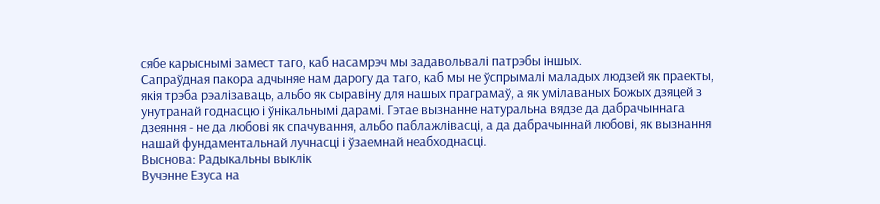сябе карыснымі замест таго, каб насамрэч мы задавольвалі патрэбы іншых.
Сапраўдная пакора адчыняе нам дарогу да таго, каб мы не ўспрымалі маладых людзей як праекты, якія трэба рэалізаваць, альбо як сыравіну для нашых праграмаў, а як умілаваных Божых дзяцей з унутранай годнасцю і ўнікальнымі дарамі. Гэтае вызнанне натуральна вядзе да дабрачыннага дзеяння - не да любові як спачування, альбо паблажлівасці, а да дабрачыннай любові, як вызнання нашай фундаментальнай лучнасці і ўзаемнай неабходнасці.
Выснова: Радыкальны выклік
Вучэнне Езуса на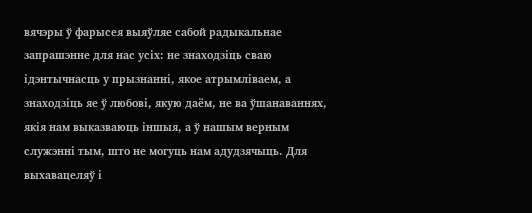вячэры ў фарысея выяўляе сабой радыкальнае запрашэнне для нас усіх: не знаходзіць сваю ідэнтычнасць у прызнанні, якое атрымліваем, а знаходзіць яе ў любові, якую даём, не ва ўшанаваннях, якія нам выказваюць іншыя, а ў нашым верным служэнні тым, што не могуць нам адудзячыць. Для выхавацеляў і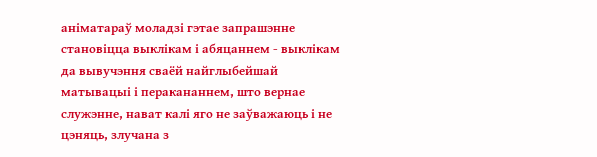аніматараў моладзі гэтае запрашэнне становіцца выклікам і абяцаннем - выклікам да вывучэння сваёй найглыбейшай матывацыі і перакананнем, што вернае служэнне, нават калі яго не заўважаюць і не цэняць, злучана з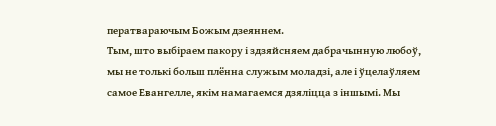ператвараючым Божым дзеяннем.
Тым, што выбіраем пакору і здзяйсняем дабрачынную любоў, мы не толькі больш плённа служым моладзі, але і ўцелаўляем самое Евангелле, якім намагаемся дзяліцца з іншымі. Мы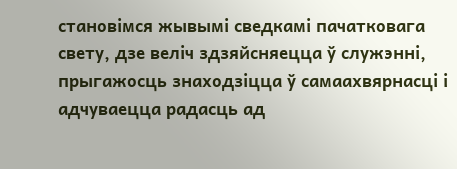становімся жывымі сведкамі пачатковага свету, дзе веліч здзяйсняецца ў служэнні, прыгажосць знаходзіцца ў самаахвярнасці і адчуваецца радасць ад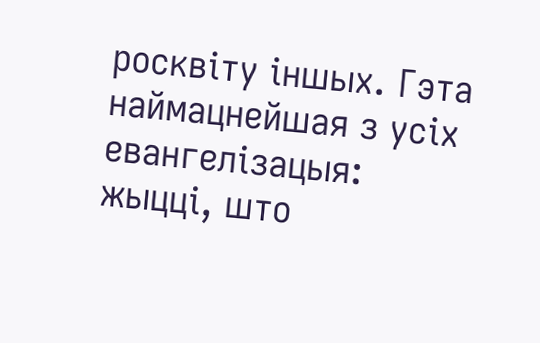росквіту іншых. Гэта наймацнейшая з усіх евангелізацыя: жыцці, што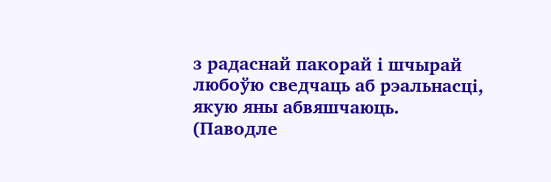з радаснай пакорай і шчырай любоўю сведчаць аб рэальнасці, якую яны абвяшчаюць.
(Паводле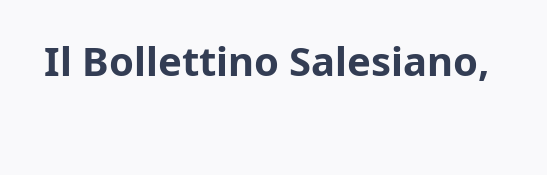Il Bollettino Salesiano,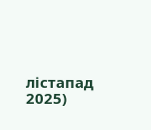лістапад 2025)